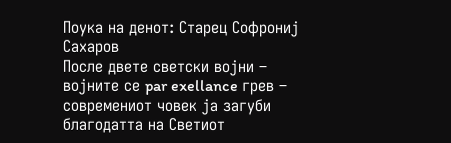Поука на денот: Старец Софрониј Сахаров
После двете светски војни – војните се par exellance грев – современиот човек ја загуби благодатта на Светиот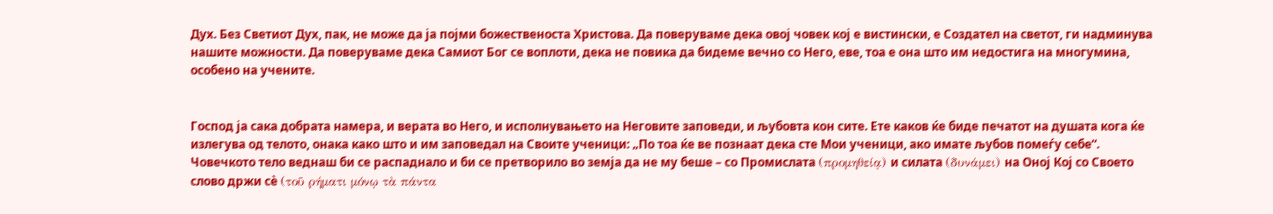Дух. Без Светиот Дух, пак, не може да ја појми божественоста Христова. Да поверуваме дека овој човек кој е вистински, е Создател на светот, ги надминува нашите можности. Да поверуваме дека Самиот Бог се воплоти, дека нe повика да бидеме вечно со Него, еве, тоа е она што им недостига на многумина, особено на учените.


Господ ја сака добрата намера, и верата во Него, и исполнувањето на Неговите заповеди, и љубовта кон сите. Ете каков ќе биде печатот на душата кога ќе излегува од телото, онака како што и им заповедал на Своите ученици: „По тоа ќе ве познаат дека сте Мои ученици, ако имате љубов помеѓу себе“.
Човечкото тело веднаш би се распаднало и би се претворило во земја да не му беше – со Промислата (προμηθείᾳ) и силата (δυνάμει) на Оној Кој со Своето слово држи сѐ (τοῦ ρήματι μόνῳ τὰ πάντα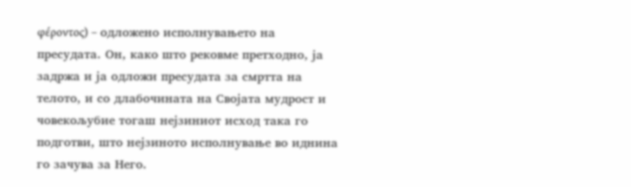φέροντος) – одложено исполнувањето на пресудата. Он, како што рековме претходно, ја задржа и ја одложи пресудата за смртта на телото, и со длабочината на Својата мудрост и човекољубие тогаш нејзиниот исход така го подготви, што нејзиното исполнување во иднина го зачува за Него.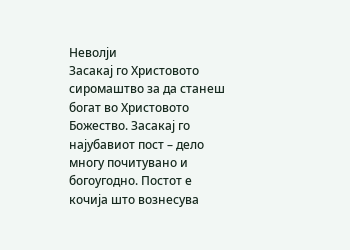Неволји
Засакај го Христовото сиромаштво за да станеш богат во Христовото Божество. Засакај го најубавиот пост – дело многу почитувано и богоугодно. Постот е кочија што вознесува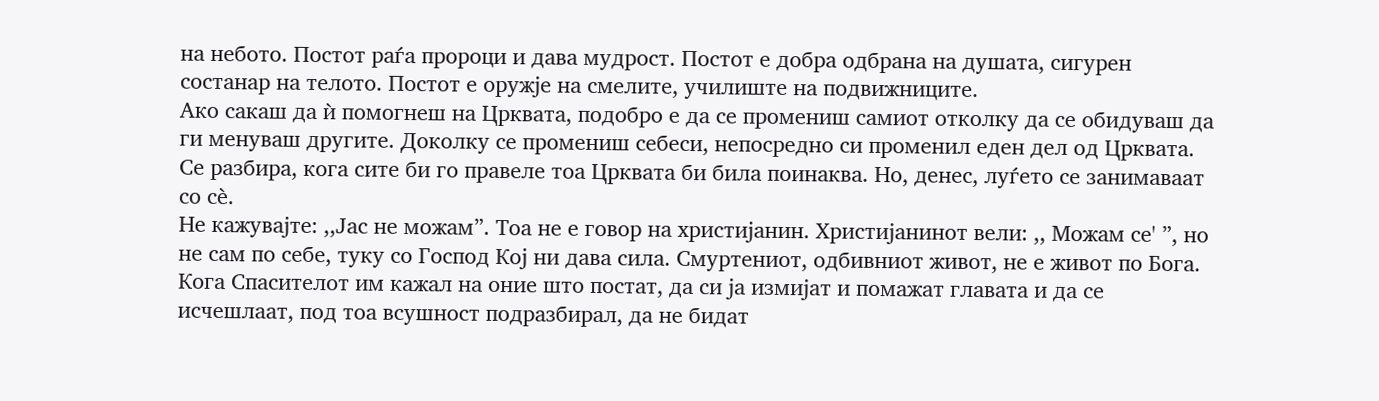на небото. Постот раѓа пророци и дава мудрост. Постот е добра одбрана на душата, сигурен состанар на телото. Постот е оружје на смелите, училиште на подвижниците.
Ако сакаш да ѝ помогнеш на Црквата, подобро е да се промениш самиот отколку да се обидуваш да ги менуваш другите. Доколку се промениш себеси, непосредно си променил еден дел од Црквата. Се разбира, кога сите би го правеле тоа Црквата би била поинаква. Но, денес, луѓето се занимаваат со сè.
Не кажувајте: ,,Јас не можам”. Тоа не е говор на христијанин. Христијанинот вели: ,, Можам сe' ”, но не сам по себе, туку со Господ Кој ни дава сила. Смуртениот, одбивниот живот, не е живот по Бога. Кога Спасителот им кажал на оние што постат, да си ја измијат и помажат главата и да се исчешлaат, под тоа всушност подразбирал, да не бидат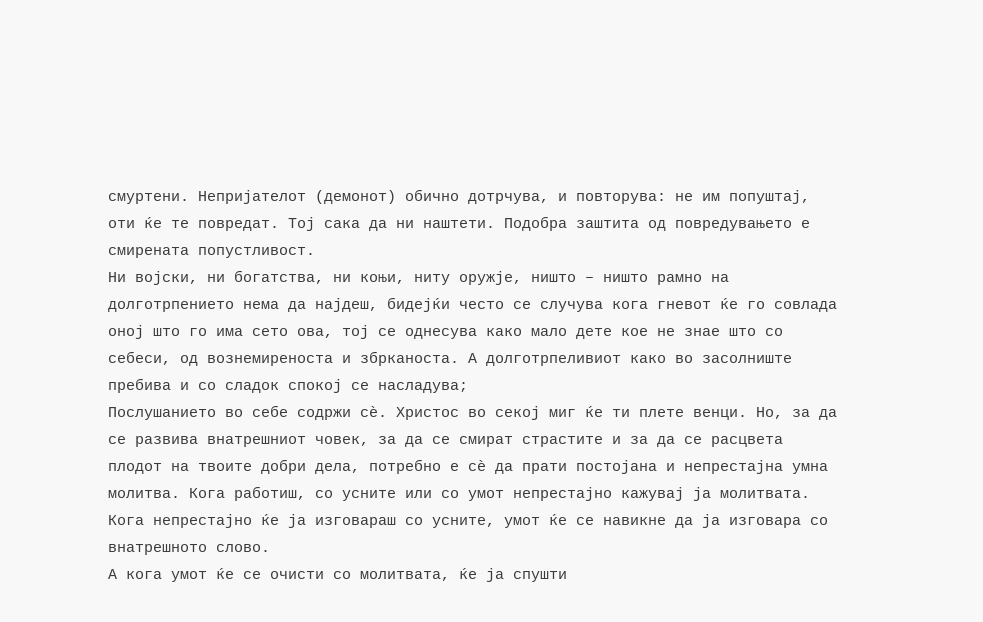смуртени. Непријателот (демонот) обично дотрчува, и повторува: не им попуштај, оти ќе те повредат. Тој сака да ни наштети. Подобра заштита од повредувањето е смирената попустливост.
Ни војски, ни богатства, ни коњи, ниту оружје, ништо – ништо рамно на долготрпението нема да најдеш, бидејќи често се случува кога гневот ќе го совлада оној што го има сето ова, тој се однесува како мало дете кое не знае што со себеси, од вознемиреноста и збрканоста. А долготрпеливиот како во засолниште пребива и со сладок спокој се насладува;
Послушанието во себе содржи сѐ. Христос во секој миг ќе ти плете венци. Но, за да се развива внатрешниот човек, за да се смират страстите и за да се расцвета плодот на твоите добри дела, потребно е сѐ да прати постојана и непрестајна умна молитва. Кога работиш, со усните или со умот непрестајно кажувај ја молитвата. Кога непрестајно ќе ја изговараш со усните, умот ќе се навикне да ја изговара со внатрешното слово.
А кога умот ќе се очисти со молитвата, ќе ја спушти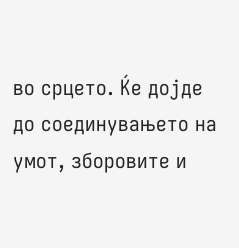во срцето. Ќе дојде до соединувањето на умот, зборовите и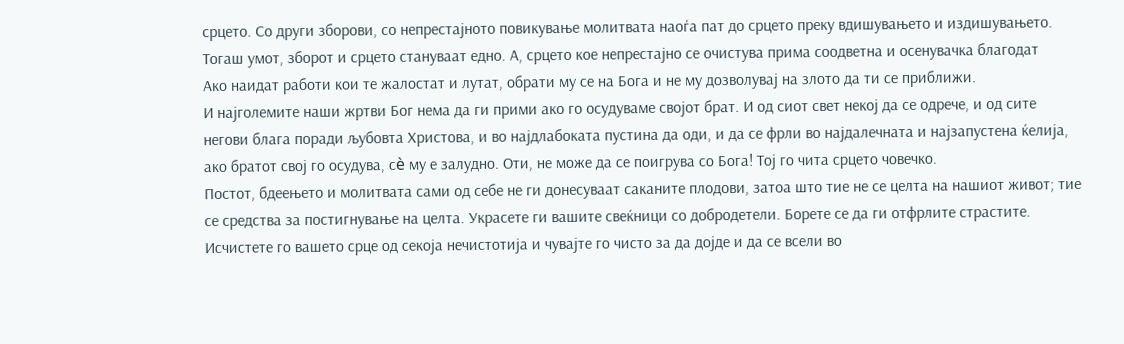срцето. Со други зборови, со непрестајното повикување молитвата наоѓа пат до срцето преку вдишувањето и издишувањето. Тогаш умот, зборот и срцето стануваат едно. А, срцето кое непрестајно се очистува прима соодветна и осенувачка благодат
Ако наидат работи кои те жалостат и лутат, обрати му се на Бога и не му дозволувај на злото да ти се приближи.
И најголемите наши жртви Бог нема да ги прими ако го осудуваме својот брат. И од сиот свет некој да се одрече, и од сите негови блага поради љубовта Христова, и во најдлабоката пустина да оди, и да се фрли во најдалечната и најзапустена ќелија, ако братот свој го осудува, сè му е залудно. Оти, не може да се поигрува со Бога! Тој го чита срцето човечко.
Постот, бдеењето и молитвата сами од себе не ги донесуваат саканите плодови, затоа што тие не се целта на нашиот живот; тие се средства за постигнување на целта. Украсете ги вашите свеќници со добродетели. Борете се да ги отфрлите страстите. Исчистете го вашето срце од секоја нечистотија и чувајте го чисто за да дојде и да се всели во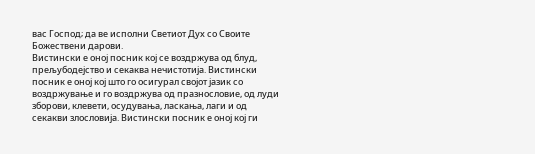вас Господ; да ве исполни Светиот Дух со Своите Божествени дарови.
Вистински е оној посник кој се воздржува од блуд, прељубодејство и секаква нечистотија. Вистински посник е оној кој што го осигурал својот јазик со воздржување и го воздржува од празнословие, од луди зборови, клевети, осудувања, ласкања, лаги и од секакви злословија. Вистински посник е оној кој ги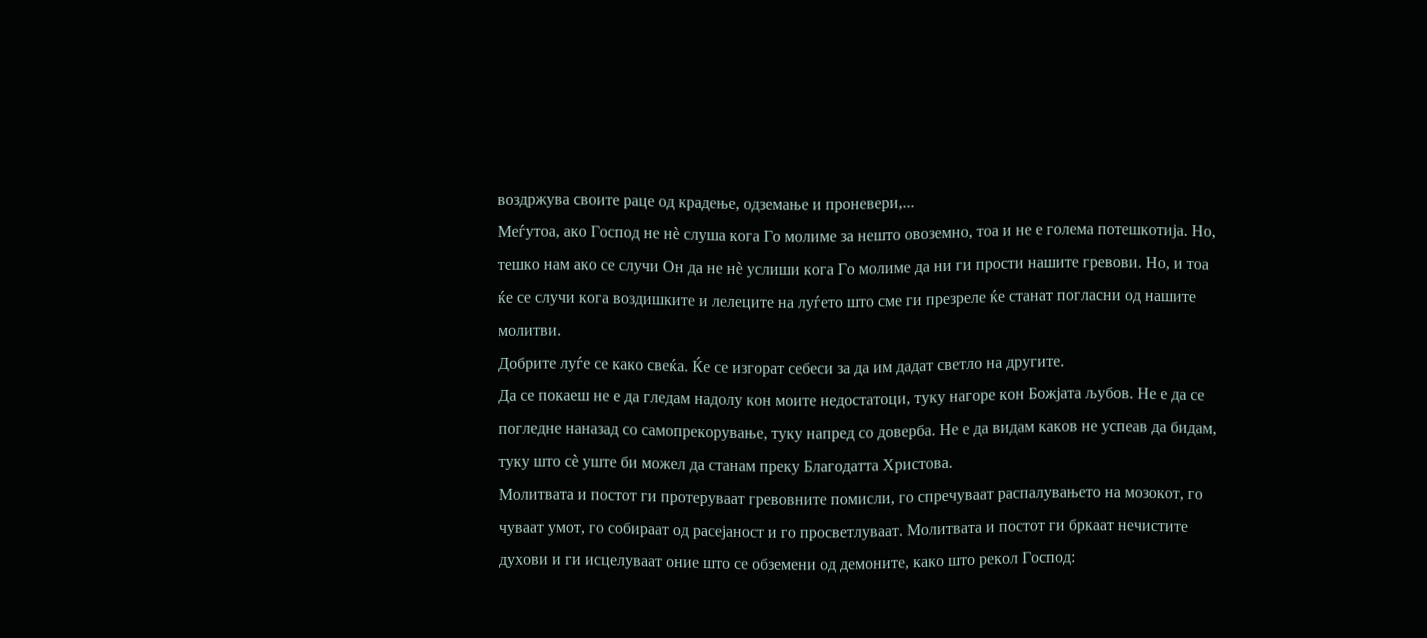воздржува своите раце од крадење, одземање и проневери,...
Меѓутоа, ако Господ не нѐ слуша кога Го молиме за нешто овоземно, тоа и не е голема потешкотија. Но, тешко нам ако се случи Он да не нѐ услиши кога Го молиме да ни ги прости нашите гревови. Но, и тоа ќе се случи кога воздишките и лелеците на луѓето што сме ги презреле ќе станат погласни од нашите молитви.
Добрите луѓе се како свеќа. Ќе се изгорат себеси за да им дадат светло на другите.
Да се покаеш не е да гледам надолу кон моите недостатоци, туку нагоре кон Божјата љубов. Не е да се погледне наназад со самопрекорување, туку напред со доверба. Не е да видам каков не успеав да бидам, туку што сè уште би можел да станам преку Благодатта Христова.
Молитвата и постот ги протеруваат гревовните помисли, го спречуваат распалувањето на мозокот, го чуваат умот, го собираат од расејаност и го просветлуваат. Молитвата и постот ги бркаат нечистите духови и ги исцелуваат оние што се обземени од демоните, како што рекол Господ: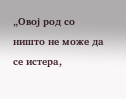„Овој род со ништо не може да се истера,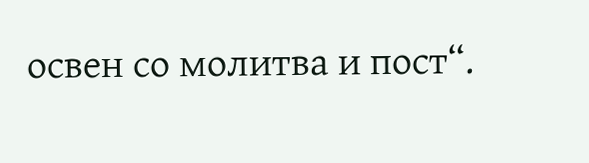освен со молитва и пост“.